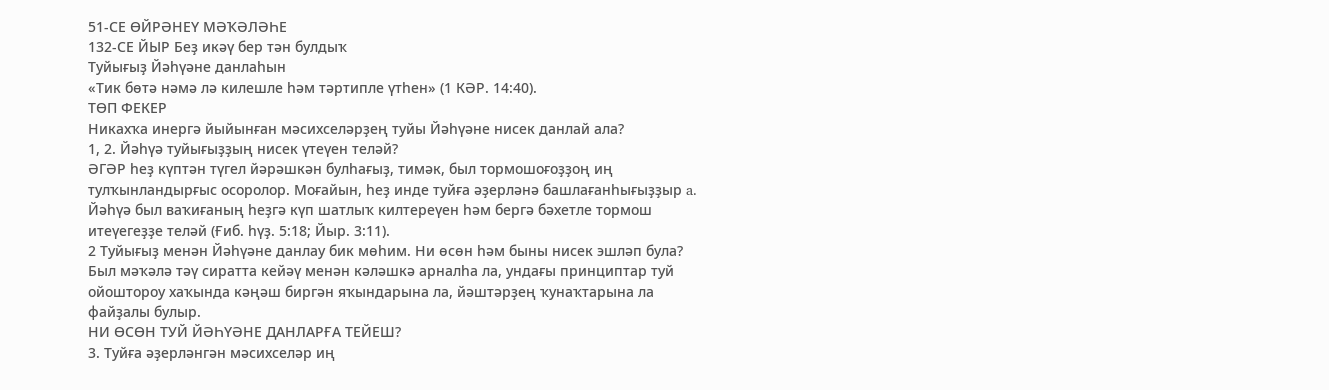51-СЕ ӨЙРӘНЕҮ МӘҠӘЛӘҺЕ
132-СЕ ЙЫР Беҙ икәү бер тән булдыҡ
Туйығыҙ Йәһүәне данлаһын
«Тик бөтә нәмә лә килешле һәм тәртипле үтһен» (1 КӘР. 14:40).
ТӨП ФЕКЕР
Никахҡа инергә йыйынған мәсихселәрҙең туйы Йәһүәне нисек данлай ала?
1, 2. Йәһүә туйығыҙҙың нисек үтеүен теләй?
ӘГӘР һеҙ күптән түгел йәрәшкән булһағыҙ, тимәк, был тормошоғоҙҙоң иң тулҡынландырғыс осоролор. Моғайын, һеҙ инде туйға әҙерләнә башлағанһығыҙҙыр a. Йәһүә был ваҡиғаның һеҙгә күп шатлыҡ килтереүен һәм бергә бәхетле тормош итеүегеҙҙе теләй (Ғиб. һүҙ. 5:18; Йыр. 3:11).
2 Туйығыҙ менән Йәһүәне данлау бик мөһим. Ни өсөн һәм быны нисек эшләп була? Был мәҡәлә тәү сиратта кейәү менән кәләшкә арналһа ла, ундағы принциптар туй ойоштороу хаҡында кәңәш биргән яҡындарына ла, йәштәрҙең ҡунаҡтарына ла файҙалы булыр.
НИ ӨСӨН ТУЙ ЙӘҺҮӘНЕ ДАНЛАРҒА ТЕЙЕШ?
3. Туйға әҙерләнгән мәсихселәр иң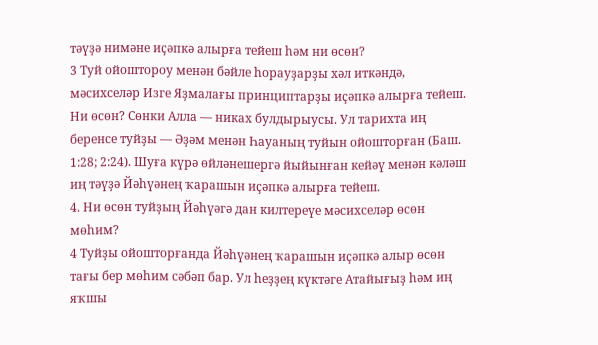тәүҙә нимәне иҫәпкә алырға тейеш һәм ни өсөн?
3 Туй ойоштороу менән бәйле һорауҙарҙы хәл иткәндә, мәсихселәр Изге Яҙмалағы принциптарҙы иҫәпкә алырға тейеш. Ни өсөн? Сөнки Алла — никах булдырыусы. Ул тарихта иң беренсе туйҙы — Әҙәм менән Һауаның туйын ойошторған (Баш. 1:28; 2:24). Шуға күрә өйләнешергә йыйынған кейәү менән кәләш иң тәүҙә Йәһүәнең ҡарашын иҫәпкә алырға тейеш.
4. Ни өсөн туйҙың Йәһүәгә дан килтереүе мәсихселәр өсөн мөһим?
4 Туйҙы ойошторғанда Йәһүәнең ҡарашын иҫәпкә алыр өсөн тағы бер мөһим сәбәп бар. Ул һеҙҙең күктәге Атайығыҙ һәм иң яҡшы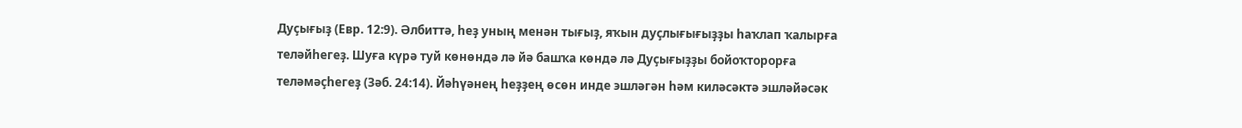Дуҫығыҙ (Евр. 12:9). Әлбиттә, һеҙ уның менән тығыҙ, яҡын дуҫлығығыҙҙы һаҡлап ҡалырға теләйһегеҙ. Шуға күрә туй көнөндә лә йә башҡа көндә лә Дуҫығыҙҙы бойоҡторорға теләмәҫһегеҙ (Зәб. 24:14). Йәһүәнең һеҙҙең өсөн инде эшләгән һәм киләсәктә эшләйәсәк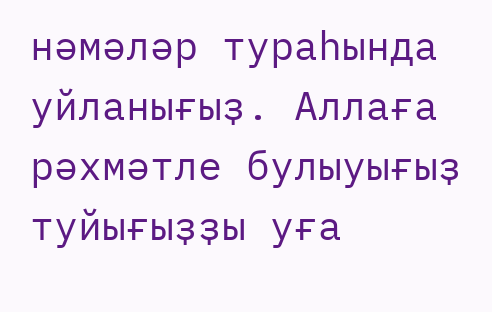нәмәләр тураһында уйланығыҙ. Аллаға рәхмәтле булыуығыҙ туйығыҙҙы уға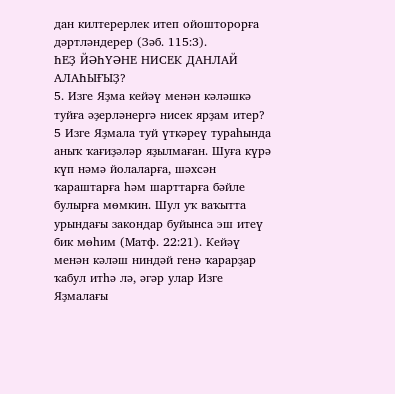дан килтерерлек итеп ойошторорға дәртләндерер (Зәб. 115:3).
ҺЕҘ ЙӘҺҮӘНЕ НИСЕК ДАНЛАЙ АЛАҺЫҒЫҘ?
5. Изге Яҙма кейәү менән кәләшкә туйға әҙерләнергә нисек ярҙам итер?
5 Изге Яҙмала туй үткәреү тураһында аныҡ ҡағиҙәләр яҙылмаған. Шуға күрә күп нәмә йолаларға, шәхсән ҡараштарға һәм шарттарға бәйле булырға мөмкин. Шул уҡ ваҡытта урындағы закондар буйынса эш итеү бик мөһим (Матф. 22:21). Кейәү менән кәләш ниндәй генә ҡарарҙар ҡабул итһә лә, әгәр улар Изге Яҙмалағы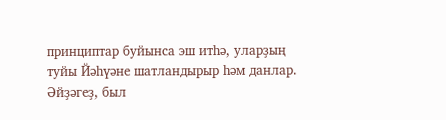принциптар буйынса эш итһә, уларҙың туйы Йәһүәне шатландырыр һәм данлар. Әйҙәгеҙ, был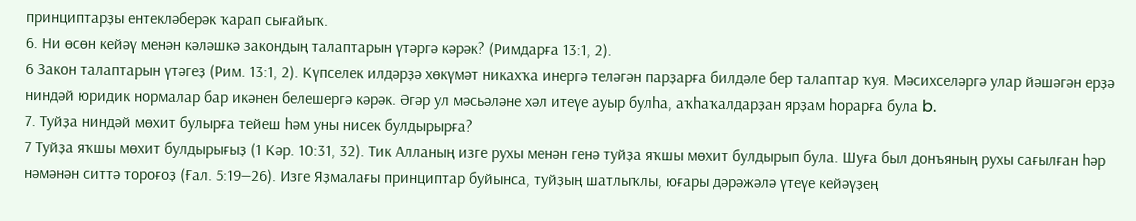принциптарҙы ентекләберәк ҡарап сығайыҡ.
6. Ни өсөн кейәү менән кәләшкә закондың талаптарын үтәргә кәрәк? (Римдарға 13:1, 2).
6 Закон талаптарын үтәгеҙ (Рим. 13:1, 2). Күпселек илдәрҙә хөкүмәт никахҡа инергә теләгән парҙарға билдәле бер талаптар ҡуя. Мәсихселәргә улар йәшәгән ерҙә ниндәй юридик нормалар бар икәнен белешергә кәрәк. Әгәр ул мәсьәләне хәл итеүе ауыр булһа, аҡһаҡалдарҙан ярҙам һорарға була b.
7. Туйҙа ниндәй мөхит булырға тейеш һәм уны нисек булдырырға?
7 Туйҙа яҡшы мөхит булдырығыҙ (1 Кәр. 10:31, 32). Тик Алланың изге рухы менән генә туйҙа яҡшы мөхит булдырып була. Шуға был донъяның рухы сағылған һәр нәмәнән ситтә тороғоҙ (Ғал. 5:19—26). Изге Яҙмалағы принциптар буйынса, туйҙың шатлыҡлы, юғары дәрәжәлә үтеүе кейәүҙең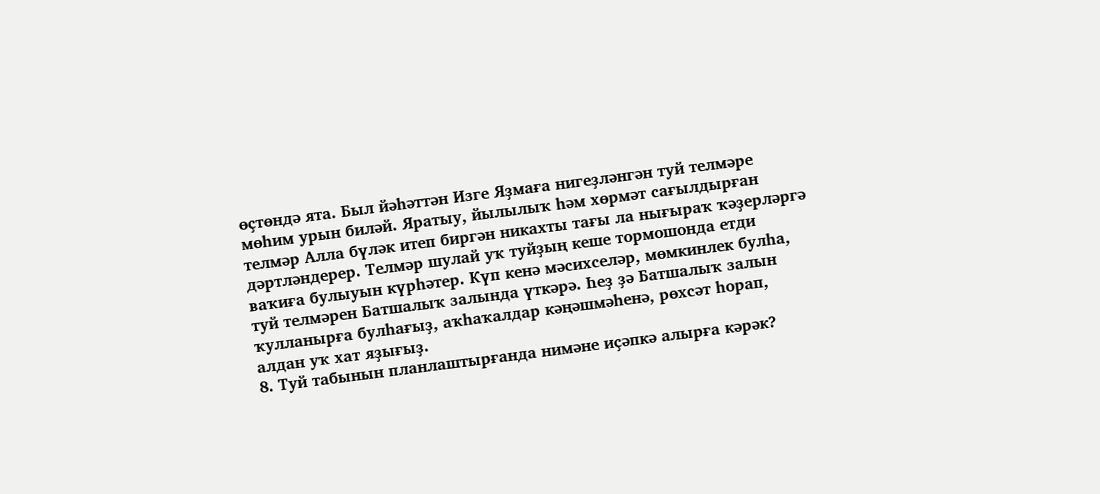өҫтөндә ята. Был йәһәттән Изге Яҙмаға нигеҙләнгән туй телмәре мөһим урын биләй. Яратыу, йылылыҡ һәм хөрмәт сағылдырған телмәр Алла бүләк итеп биргән никахты тағы ла нығыраҡ ҡәҙерләргә дәртләндерер. Телмәр шулай уҡ туйҙың кеше тормошонда етди ваҡиға булыуын күрһәтер. Күп кенә мәсихселәр, мөмкинлек булһа, туй телмәрен Батшалыҡ залында үткәрә. Һеҙ ҙә Батшалыҡ залын ҡулланырға булһағыҙ, аҡһаҡалдар кәңәшмәһенә, рөхсәт һорап, алдан уҡ хат яҙығыҙ.
8. Туй табынын планлаштырғанда нимәне иҫәпкә алырға кәрәк?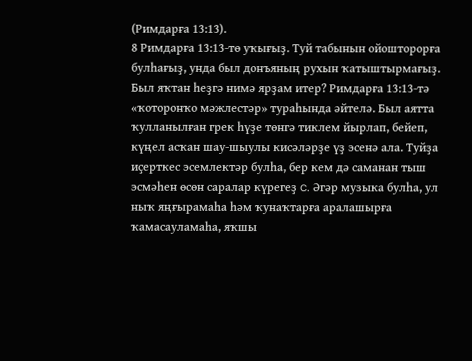(Римдарға 13:13).
8 Римдарға 13:13-тө уҡығыҙ. Туй табынын ойошторорға булһағыҙ, унда был донъяның рухын ҡатыштырмағыҙ. Был яҡтан һеҙгә нимә ярҙам итер? Римдарға 13:13-тә «ҡоторонҡо мәжлестәр» тураһында әйтелә. Был аятта ҡулланылған грек һүҙе төнгә тиклем йырлап, бейеп, күңел асҡан шау-шыулы кисәләрҙе үҙ эсенә ала. Туйҙа иҫерткес эсемлектәр булһа, бер кем дә саманан тыш эсмәһен өсөн саралар күрегеҙ c. Әгәр музыка булһа, ул ныҡ яңғырамаһа һәм ҡунаҡтарға аралашырға ҡамасауламаһа, яҡшы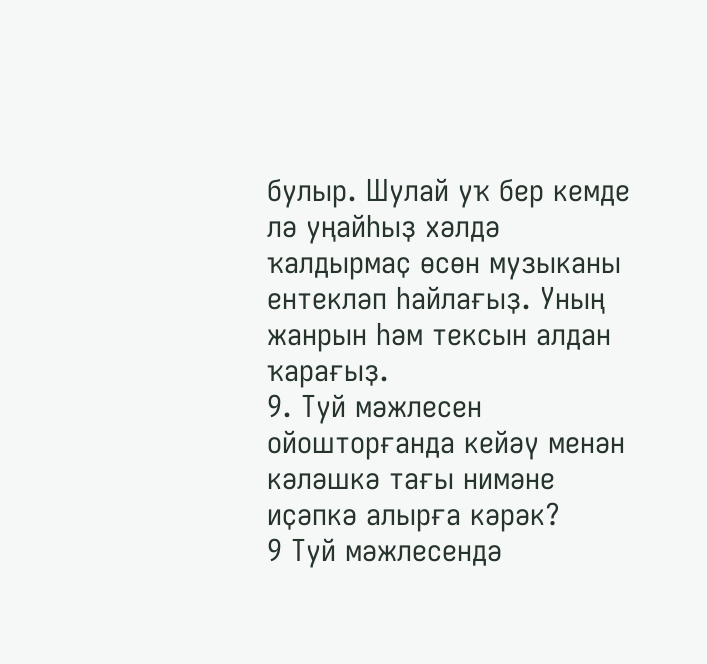булыр. Шулай уҡ бер кемде лә уңайһыҙ хәлдә ҡалдырмаҫ өсөн музыканы ентекләп һайлағыҙ. Уның жанрын һәм тексын алдан ҡарағыҙ.
9. Туй мәжлесен ойошторғанда кейәү менән кәләшкә тағы нимәне иҫәпкә алырға кәрәк?
9 Туй мәжлесендә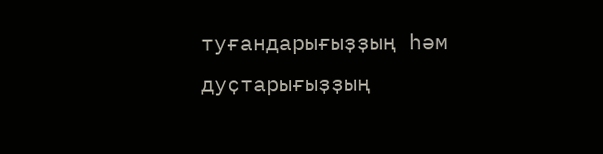туғандарығыҙҙың һәм дуҫтарығыҙҙың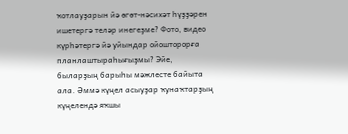ҡотлауҙарын йә өгөт-нәсихәт һүҙҙәрен ишетергә теләр инегеҙме? Фото, видео күрһәтергә йә уйындар ойошторорға планлаштыраһығыҙмы? Эйе, быларҙың барыһы мәжлесте байыта ала. Әммә күңел асыуҙар ҡунаҡтарҙың күңелендә яҡшы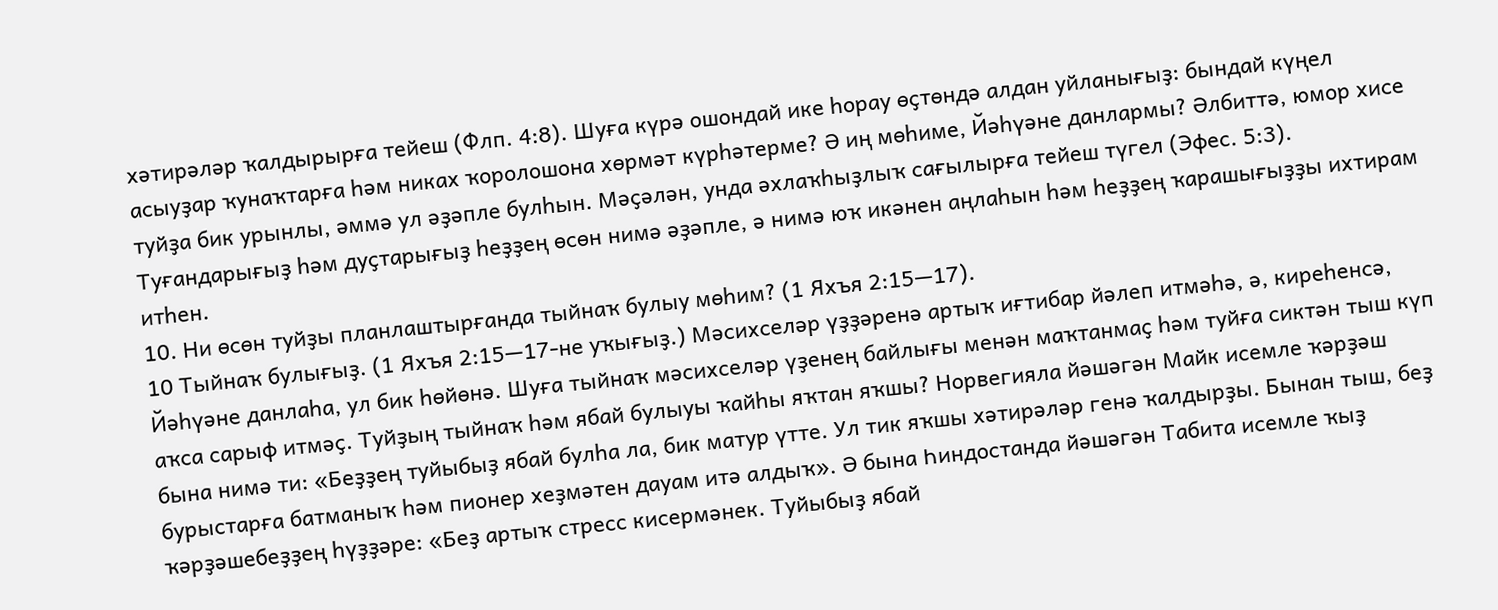хәтирәләр ҡалдырырға тейеш (Флп. 4:8). Шуға күрә ошондай ике һорау өҫтөндә алдан уйланығыҙ: бындай күңел асыуҙар ҡунаҡтарға һәм никах ҡоролошона хөрмәт күрһәтерме? Ә иң мөһиме, Йәһүәне данлармы? Әлбиттә, юмор хисе туйҙа бик урынлы, әммә ул әҙәпле булһын. Мәҫәлән, унда әхлаҡһыҙлыҡ сағылырға тейеш түгел (Эфес. 5:3). Туғандарығыҙ һәм дуҫтарығыҙ һеҙҙең өсөн нимә әҙәпле, ә нимә юҡ икәнен аңлаһын һәм һеҙҙең ҡарашығыҙҙы ихтирам итһен.
10. Ни өсөн туйҙы планлаштырғанда тыйнаҡ булыу мөһим? (1 Яхъя 2:15—17).
10 Тыйнаҡ булығыҙ. (1 Яхъя 2:15—17-не уҡығыҙ.) Мәсихселәр үҙҙәренә артыҡ иғтибар йәлеп итмәһә, ә, киреһенсә, Йәһүәне данлаһа, ул бик һөйөнә. Шуға тыйнаҡ мәсихселәр үҙенең байлығы менән маҡтанмаҫ һәм туйға сиктән тыш күп аҡса сарыф итмәҫ. Туйҙың тыйнаҡ һәм ябай булыуы ҡайһы яҡтан яҡшы? Норвегияла йәшәгән Майк исемле ҡәрҙәш бына нимә ти: «Беҙҙең туйыбыҙ ябай булһа ла, бик матур үтте. Ул тик яҡшы хәтирәләр генә ҡалдырҙы. Бынан тыш, беҙ бурыстарға батманыҡ һәм пионер хеҙмәтен дауам итә алдыҡ». Ә бына Һиндостанда йәшәгән Табита исемле ҡыҙ ҡәрҙәшебеҙҙең һүҙҙәре: «Беҙ артыҡ стресс кисермәнек. Туйыбыҙ ябай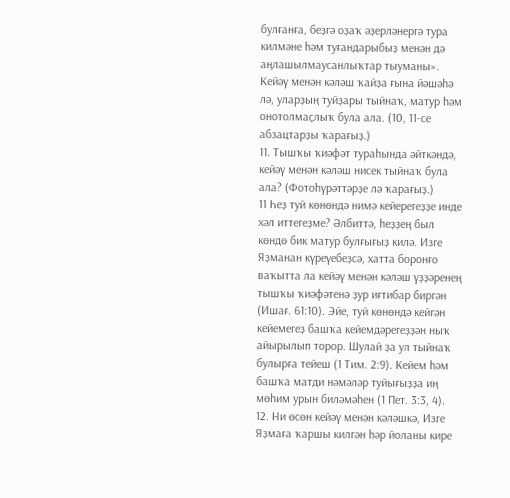булғанға, беҙгә оҙаҡ әҙерләнергә тура килмәне һәм туғандарыбыҙ менән дә аңлашылмаусанлыҡтар тыуманы».
Кейәү менән кәләш ҡайҙа ғына йәшәһә лә, уларҙың туйҙары тыйнаҡ, матур һәм онотолмаҫлыҡ була ала. (10, 11-се абзацтарҙы ҡарағыҙ.)
11. Тышҡы ҡиәфәт тураһында әйткәндә, кейәү менән кәләш нисек тыйнаҡ була ала? (Фотоһүрәттәрҙе лә ҡарағыҙ.)
11 Һеҙ туй көнөндә нимә кейерегеҙҙе инде хәл иттегеҙме? Әлбиттә, һеҙҙең был көндө бик матур булғығыҙ килә. Изге Яҙманан күреүебеҙсә, хатта боронғо ваҡытта ла кейәү менән кәләш үҙҙәренең тышҡы ҡиәфәтенә ҙур иғтибар биргән (Ишағ. 61:10). Эйе, туй көнөндә кейгән кейемегеҙ башҡа кейемдәрегеҙҙән ныҡ айырылып торор. Шулай ҙа ул тыйнаҡ булырға тейеш (1 Тим. 2:9). Кейем һәм башҡа матди нәмәләр туйығыҙҙа иң мөһим урын биләмәһен (1 Пет. 3:3, 4).
12. Ни өсөн кейәү менән кәләшкә, Изге Яҙмаға ҡаршы килгән һәр йоланы кире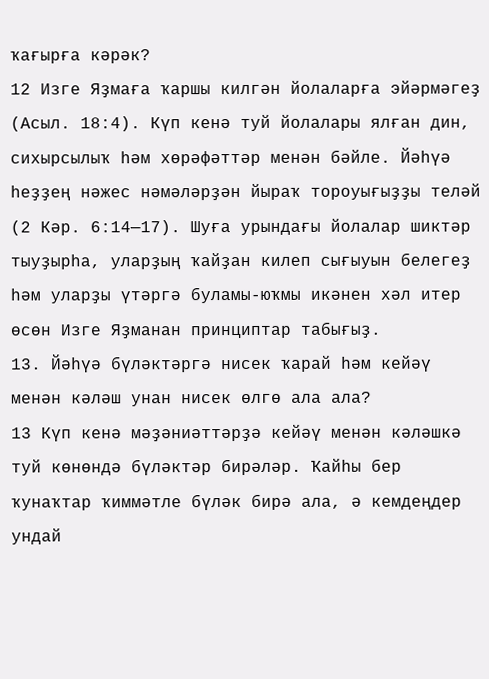ҡағырға кәрәк?
12 Изге Яҙмаға ҡаршы килгән йолаларға эйәрмәгеҙ (Асыл. 18:4). Күп кенә туй йолалары ялған дин, сихырсылыҡ һәм хөрәфәттәр менән бәйле. Йәһүә һеҙҙең нәжес нәмәләрҙән йыраҡ тороуығыҙҙы теләй (2 Кәр. 6:14—17). Шуға урындағы йолалар шиктәр тыуҙырһа, уларҙың ҡайҙан килеп сығыуын белегеҙ һәм уларҙы үтәргә буламы-юҡмы икәнен хәл итер өсөн Изге Яҙманан принциптар табығыҙ.
13. Йәһүә бүләктәргә нисек ҡарай һәм кейәү менән кәләш унан нисек өлгө ала ала?
13 Күп кенә мәҙәниәттәрҙә кейәү менән кәләшкә туй көнөндә бүләктәр бирәләр. Ҡайһы бер ҡунаҡтар ҡиммәтле бүләк бирә ала, ә кемдеңдер ундай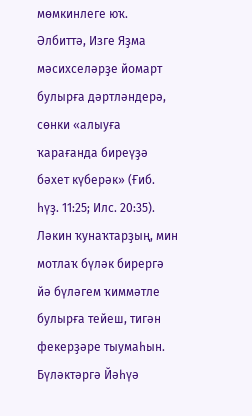мөмкинлеге юҡ. Әлбиттә, Изге Яҙма мәсихселәрҙе йомарт булырға дәртләндерә, сөнки «алыуға ҡарағанда биреүҙә бәхет күберәк» (Ғиб. һүҙ. 11:25; Илс. 20:35). Ләкин ҡунаҡтарҙың, мин мотлаҡ бүләк бирергә йә бүләгем ҡиммәтле булырға тейеш, тигән фекерҙәре тыумаһын. Бүләктәргә Йәһүә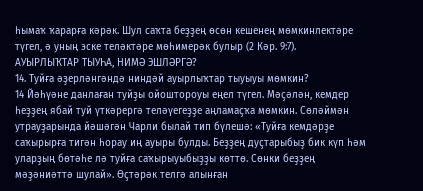һымаҡ ҡарарға кәрәк. Шул саҡта беҙҙең өсөн кешенең мөмкинлектәре түгел, ә уның эске теләктәре мөһимерәк булыр (2 Кәр. 9:7).
АУЫРЛЫҠТАР ТЫУҺА, НИМӘ ЭШЛӘРГӘ?
14. Туйға әҙерләнгәндә ниндәй ауырлыҡтар тыуыуы мөмкин?
14 Йәһүәне данлаған туйҙы ойоштороуы еңел түгел. Мәҫәлән, кемдер һеҙҙең ябай туй үткәрергә теләүегеҙҙе аңламаҫҡа мөмкин. Сөләймән утрауҙарында йәшәгән Чарли былай тип бүлешә: «Туйға кемдәрҙе саҡырырға тигән һорау иң ауыры булды. Беҙҙең дуҫтарыбыҙ бик күп һәм уларҙың бөтәһе лә туйға саҡырыуыбыҙҙы көттө. Сөнки беҙҙең мәҙәниәттә шулай». Өҫтәрәк телгә алынған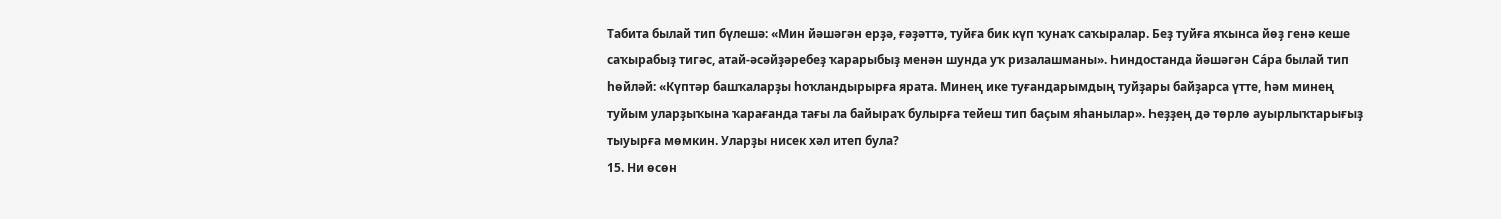Табита былай тип бүлешә: «Мин йәшәгән ерҙә, ғәҙәттә, туйға бик күп ҡунаҡ саҡыралар. Беҙ туйға яҡынса йөҙ генә кеше саҡырабыҙ тигәс, атай-әсәйҙәребеҙ ҡарарыбыҙ менән шунда уҡ ризалашманы». Һиндостанда йәшәгән Са́ра былай тип һөйләй: «Күптәр башҡаларҙы һоҡландырырға ярата. Минең ике туғандарымдың туйҙары байҙарса үтте, һәм минең туйым уларҙыҡына ҡарағанда тағы ла байыраҡ булырға тейеш тип баҫым яһанылар». Һеҙҙең дә төрлө ауырлыҡтарығыҙ тыуырға мөмкин. Уларҙы нисек хәл итеп була?
15. Ни өсөн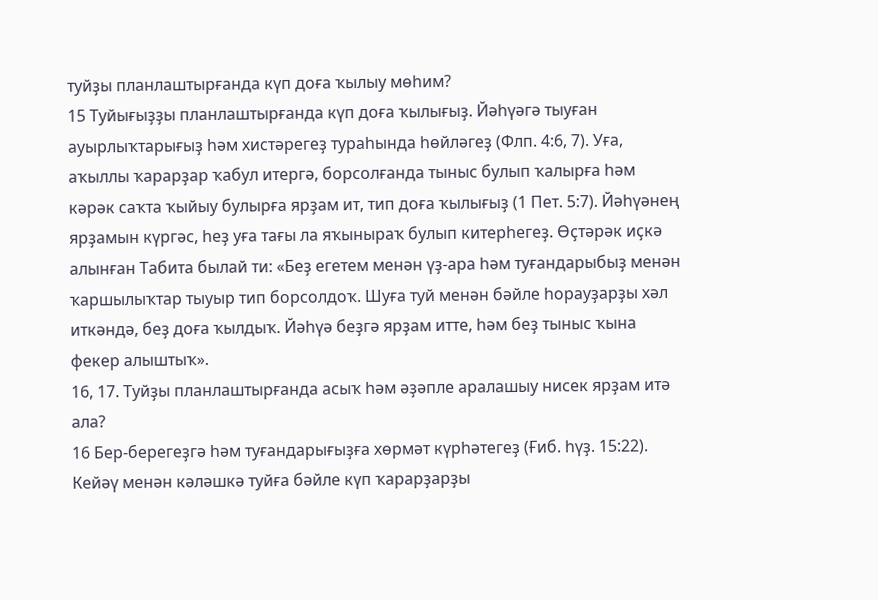туйҙы планлаштырғанда күп доға ҡылыу мөһим?
15 Туйығыҙҙы планлаштырғанда күп доға ҡылығыҙ. Йәһүәгә тыуған ауырлыҡтарығыҙ һәм хистәрегеҙ тураһында һөйләгеҙ (Флп. 4:6, 7). Уға, аҡыллы ҡарарҙар ҡабул итергә, борсолғанда тыныс булып ҡалырға һәм кәрәк саҡта ҡыйыу булырға ярҙам ит, тип доға ҡылығыҙ (1 Пет. 5:7). Йәһүәнең ярҙамын күргәс, һеҙ уға тағы ла яҡыныраҡ булып китерһегеҙ. Өҫтәрәк иҫкә алынған Табита былай ти: «Беҙ егетем менән үҙ-ара һәм туғандарыбыҙ менән ҡаршылыҡтар тыуыр тип борсолдоҡ. Шуға туй менән бәйле һорауҙарҙы хәл иткәндә, беҙ доға ҡылдыҡ. Йәһүә беҙгә ярҙам итте, һәм беҙ тыныс ҡына фекер алыштыҡ».
16, 17. Туйҙы планлаштырғанда асыҡ һәм әҙәпле аралашыу нисек ярҙам итә ала?
16 Бер-берегеҙгә һәм туғандарығыҙға хөрмәт күрһәтегеҙ (Ғиб. һүҙ. 15:22). Кейәү менән кәләшкә туйға бәйле күп ҡарарҙарҙы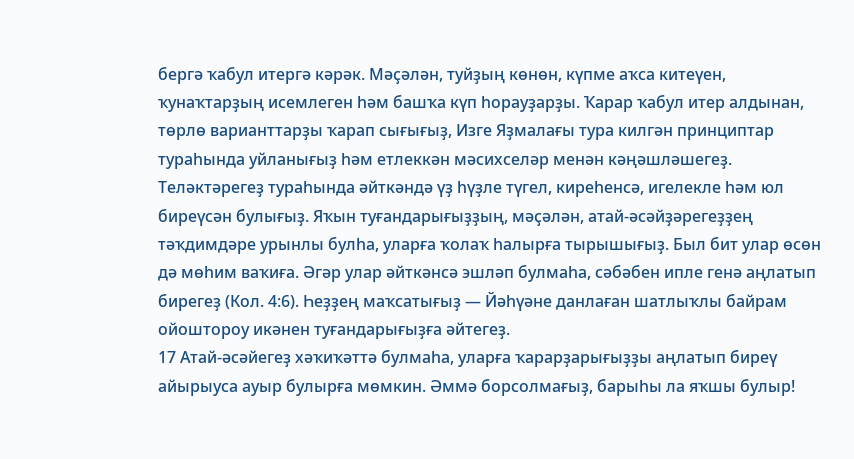бергә ҡабул итергә кәрәк. Мәҫәлән, туйҙың көнөн, күпме аҡса китеүен, ҡунаҡтарҙың исемлеген һәм башҡа күп һорауҙарҙы. Ҡарар ҡабул итер алдынан, төрлө варианттарҙы ҡарап сығығыҙ, Изге Яҙмалағы тура килгән принциптар тураһында уйланығыҙ һәм етлеккән мәсихселәр менән кәңәшләшегеҙ. Теләктәрегеҙ тураһында әйткәндә үҙ һүҙле түгел, киреһенсә, игелекле һәм юл биреүсән булығыҙ. Яҡын туғандарығыҙҙың, мәҫәлән, атай-әсәйҙәрегеҙҙең тәҡдимдәре урынлы булһа, уларға ҡолаҡ һалырға тырышығыҙ. Был бит улар өсөн дә мөһим ваҡиға. Әгәр улар әйткәнсә эшләп булмаһа, сәбәбен ипле генә аңлатып бирегеҙ (Кол. 4:6). Һеҙҙең маҡсатығыҙ — Йәһүәне данлаған шатлыҡлы байрам ойоштороу икәнен туғандарығыҙға әйтегеҙ.
17 Атай-әсәйегеҙ хәҡиҡәттә булмаһа, уларға ҡарарҙарығыҙҙы аңлатып биреү айырыуса ауыр булырға мөмкин. Әммә борсолмағыҙ, барыһы ла яҡшы булыр!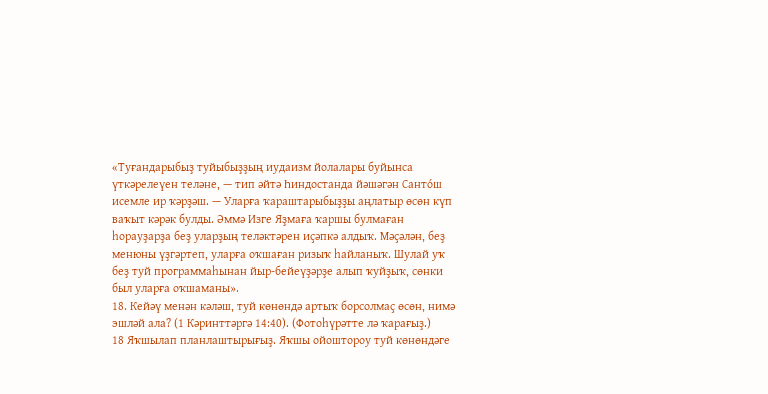«Туғандарыбыҙ туйыбыҙҙың иудаизм йолалары буйынса үткәрелеүен теләне, — тип әйтә Һиндостанда йәшәгән Санто́ш исемле ир ҡәрҙәш. — Уларға ҡараштарыбыҙҙы аңлатыр өсөн күп ваҡыт кәрәк булды. Әммә Изге Яҙмаға ҡаршы булмаған һорауҙарҙа беҙ уларҙың теләктәрен иҫәпкә алдыҡ. Мәҫәлән, беҙ менюны үҙгәртеп, уларға оҡшаған ризыҡ һайланыҡ. Шулай уҡ беҙ туй программаһынан йыр-бейеүҙәрҙе алып ҡуйҙыҡ, сөнки был уларға оҡшаманы».
18. Кейәү менән кәләш, туй көнөндә артыҡ борсолмаҫ өсөн, нимә эшләй ала? (1 Кәринттәргә 14:40). (Фотоһүрәтте лә ҡарағыҙ.)
18 Яҡшылап планлаштырығыҙ. Яҡшы ойоштороу туй көнөндәге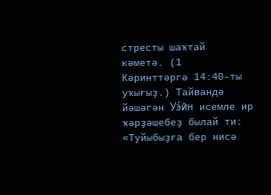стресты шаҡтай кәметә. (1 Кәринттәргә 14:40-ты уҡығыҙ.) Тайвандә йәшәгән Уэ́йн исемле ир ҡәрҙәшебеҙ былай ти: «Туйыбыҙға бер нисә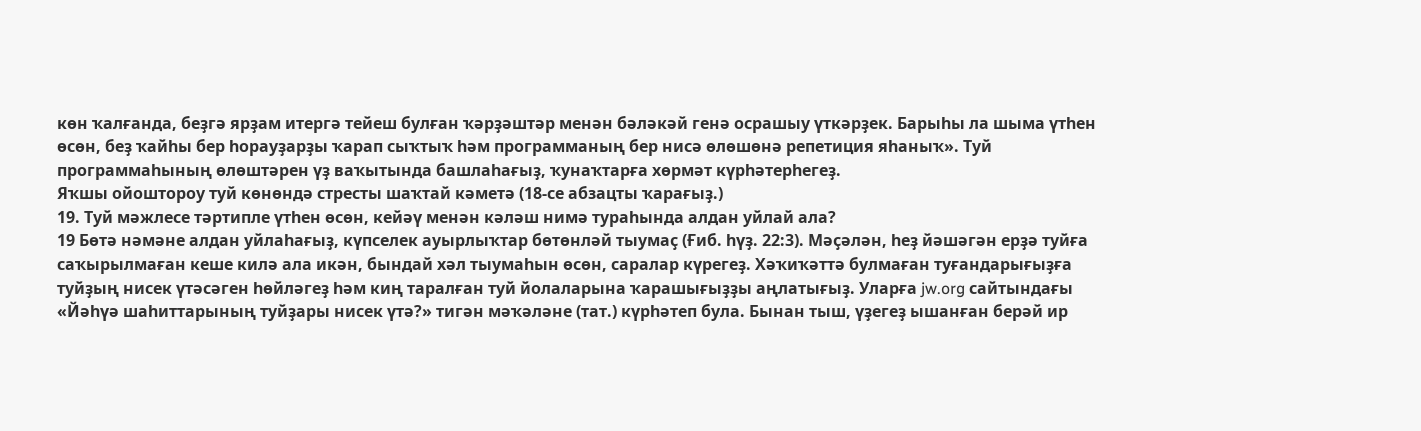көн ҡалғанда, беҙгә ярҙам итергә тейеш булған ҡәрҙәштәр менән бәләкәй генә осрашыу үткәрҙек. Барыһы ла шыма үтһен өсөн, беҙ ҡайһы бер һорауҙарҙы ҡарап сыҡтыҡ һәм программаның бер нисә өлөшөнә репетиция яһаныҡ». Туй программаһының өлөштәрен үҙ ваҡытында башлаһағыҙ, ҡунаҡтарға хөрмәт күрһәтерһегеҙ.
Яҡшы ойоштороу туй көнөндә стресты шаҡтай кәметә (18-се абзацты ҡарағыҙ.)
19. Туй мәжлесе тәртипле үтһен өсөн, кейәү менән кәләш нимә тураһында алдан уйлай ала?
19 Бөтә нәмәне алдан уйлаһағыҙ, күпселек ауырлыҡтар бөтөнләй тыумаҫ (Ғиб. һүҙ. 22:3). Мәҫәлән, һеҙ йәшәгән ерҙә туйға саҡырылмаған кеше килә ала икән, бындай хәл тыумаһын өсөн, саралар күрегеҙ. Хәҡиҡәттә булмаған туғандарығыҙға туйҙың нисек үтәсәген һөйләгеҙ һәм киң таралған туй йолаларына ҡарашығыҙҙы аңлатығыҙ. Уларға jw.org сайтындағы «Йәһүә шаһиттарының туйҙары нисек үтә?» тигән мәҡәләне (тат.) күрһәтеп була. Бынан тыш, үҙегеҙ ышанған берәй ир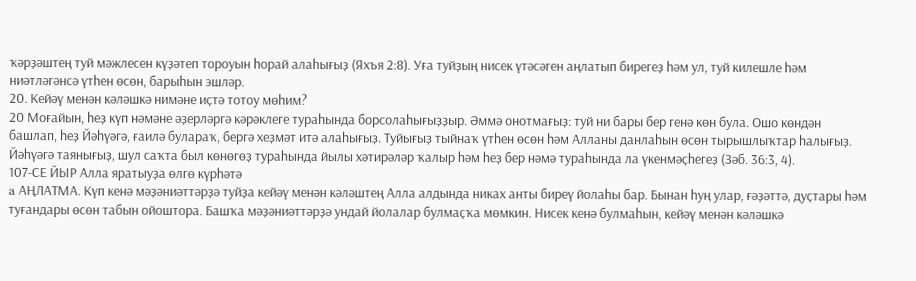ҡәрҙәштең туй мәжлесен күҙәтеп тороуын һорай алаһығыҙ (Яхъя 2:8). Уға туйҙың нисек үтәсәген аңлатып бирегеҙ һәм ул, туй килешле һәм ниәтләгәнсә үтһен өсөн, барыһын эшләр.
20. Кейәү менән кәләшкә нимәне иҫтә тотоу мөһим?
20 Моғайын, һеҙ күп нәмәне әҙерләргә кәрәклеге тураһында борсолаһығыҙҙыр. Әммә онотмағыҙ: туй ни бары бер генә көн була. Ошо көндән башлап, һеҙ Йәһүәгә, ғаилә булараҡ, бергә хеҙмәт итә алаһығыҙ. Туйығыҙ тыйнаҡ үтһен өсөн һәм Алланы данлаһын өсөн тырышлыҡтар һалығыҙ. Йәһүәгә таянығыҙ, шул саҡта был көнөгөҙ тураһында йылы хәтирәләр ҡалыр һәм һеҙ бер нәмә тураһында ла үкенмәҫһегеҙ (Зәб. 36:3, 4).
107-СЕ ЙЫР Алла яратыуҙа өлгө күрһәтә
a АҢЛАТМА. Күп кенә мәҙәниәттәрҙә туйҙа кейәү менән кәләштең Алла алдында никах анты биреү йолаһы бар. Бынан һуң улар, ғәҙәттә, дуҫтары һәм туғандары өсөн табын ойоштора. Башҡа мәҙәниәттәрҙә ундай йолалар булмаҫҡа мөмкин. Нисек кенә булмаһын, кейәү менән кәләшкә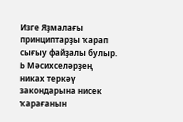Изге Яҙмалағы принциптарҙы ҡарап сығыу файҙалы булыр.
b Мәсихселәрҙең никах теркәү закондарына нисек ҡарағанын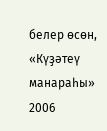белер өсөн, «Күҙәтеү манараһы» 2006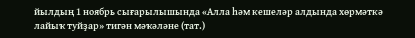йылдың 1 ноябрь сығарылышында «Алла һәм кешеләр алдында хөрмәткә лайыҡ туйҙар» тигән мәҡәләне (тат.)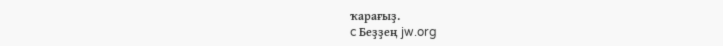ҡарағыҙ.
c Беҙҙең jw.org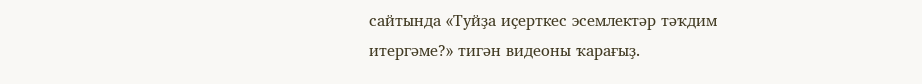сайтында «Туйҙа иҫерткес эсемлектәр тәҡдим итергәме?» тигән видеоны ҡарағыҙ.